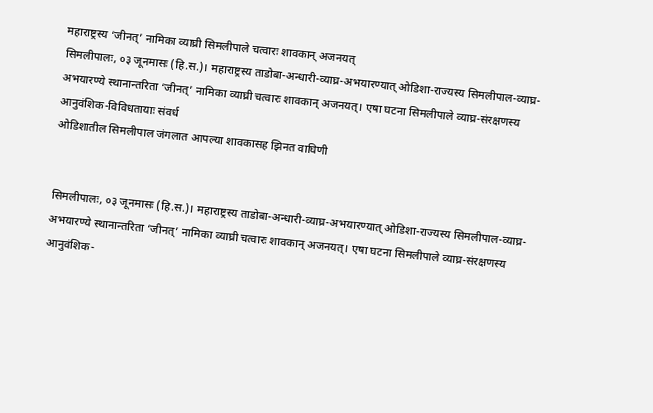महाराष्ट्रस्य ‘जीनत्’ नामिका व्याघ्री सिमलीपाले चत्वारः शावकान् अजनयत्
सिमलीपालः, ०३ जूनमासः (हि.स.)। महाराष्ट्रस्य ताडोबा-अन्धारी-व्याघ्र-अभयारण्यात् ओडिशा-राज्यस्य सिमलीपाल-व्याघ्र-अभयारण्ये स्थानान्तरिता ‘जीनत्’ नामिका व्याघ्री चत्वारः शावकान् अजनयत्। एषा घटना सिमलीपाले व्याघ्र-संरक्षणस्य आनुवंशिक-विविधतायाः संवर्ध
ओडिशातील सिमलीपाल जंगलात आपल्या शावकासह झिनत वाघिणी


सिमलीपालः, ०३ जूनमासः (हि.स.)। महाराष्ट्रस्य ताडोबा-अन्धारी-व्याघ्र-अभयारण्यात् ओडिशा-राज्यस्य सिमलीपाल-व्याघ्र-अभयारण्ये स्थानान्तरिता ‘जीनत्’ नामिका व्याघ्री चत्वारः शावकान् अजनयत्। एषा घटना सिमलीपाले व्याघ्र-संरक्षणस्य आनुवंशिक-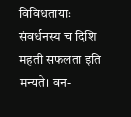विविधतायाः संवर्धनस्य च दिशि महती सफलता इति मन्यते। वन-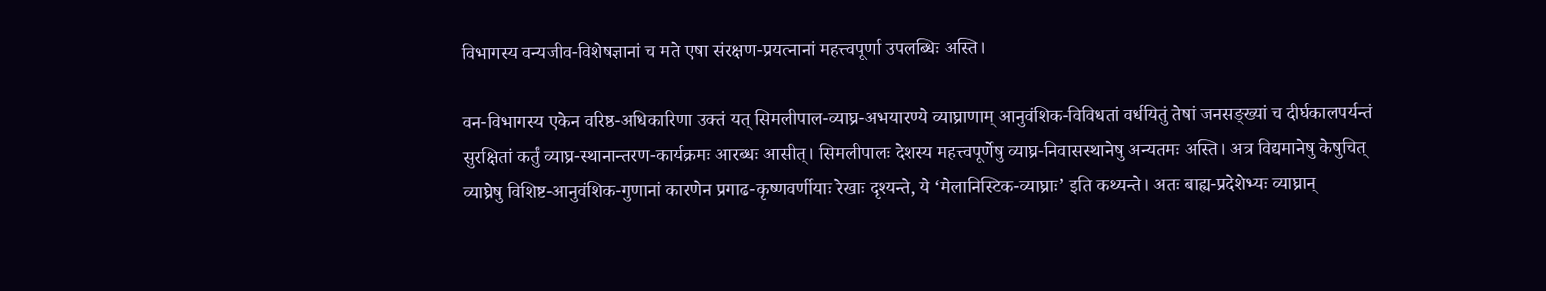विभागस्य वन्यजीव-विशेषज्ञानां च मते एषा संरक्षण-प्रयत्नानां महत्त्वपूर्णा उपलब्धिः अस्ति।

वन-विभागस्य एकेन वरिष्ठ-अधिकारिणा उक्तं यत् सिमलीपाल-व्याघ्र-अभयारण्ये व्याघ्राणाम् आनुवंशिक-विविधतां वर्धयितुं तेषां जनसङ्ख्यां च दीर्घकालपर्यन्तं सुरक्षितां कर्तुं व्याघ्र-स्थानान्तरण-कार्यक्रमः आरब्धः आसीत्। सिमलीपालः देशस्य महत्त्वपूर्णेषु व्याघ्र-निवासस्थानेषु अन्यतमः अस्ति। अत्र विद्यमानेषु केषुचित् व्याघ्रेषु विशिष्ट-आनुवंशिक-गुणानां कारणेन प्रगाढ-कृष्णवर्णीयाः रेखाः दृश्यन्ते, ये ‘मेलानिस्टिक-व्याघ्राः’ इति कथ्यन्ते। अतः बाह्य-प्रदेशेभ्यः व्याघ्रान्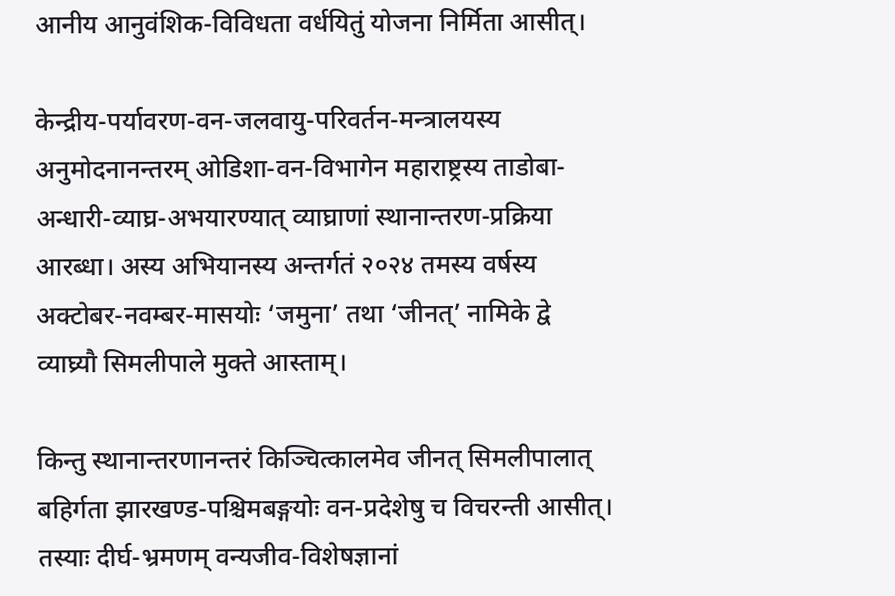आनीय आनुवंशिक-विविधता वर्धयितुं योजना निर्मिता आसीत्।

केन्द्रीय-पर्यावरण-वन-जलवायु-परिवर्तन-मन्त्रालयस्य अनुमोदनानन्तरम् ओडिशा-वन-विभागेन महाराष्ट्रस्य ताडोबा-अन्धारी-व्याघ्र-अभयारण्यात् व्याघ्राणां स्थानान्तरण-प्रक्रिया आरब्धा। अस्य अभियानस्य अन्तर्गतं २०२४ तमस्य वर्षस्य अक्टोबर-नवम्बर-मासयोः ‘जमुना’ तथा ‘जीनत्’ नामिके द्वे व्याघ्र्यौ सिमलीपाले मुक्ते आस्ताम्।

किन्तु स्थानान्तरणानन्तरं किञ्चित्कालमेव जीनत् सिमलीपालात् बहिर्गता झारखण्ड-पश्चिमबङ्गयोः वन-प्रदेशेषु च विचरन्ती आसीत्। तस्याः दीर्घ-भ्रमणम् वन्यजीव-विशेषज्ञानां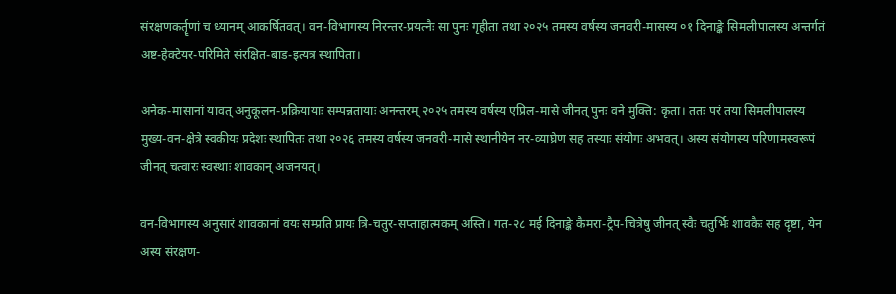संरक्षणकर्तॄणां च ध्यानम् आकर्षितवत्। वन-विभागस्य निरन्तर-प्रयत्नैः सा पुनः गृहीता तथा २०२५ तमस्य वर्षस्य जनवरी-मासस्य ०१ दिनाङ्के सिमलीपालस्य अन्तर्गतं अष्ट-हेक्टेयर-परिमिते संरक्षित-बाड-इत्यत्र स्थापिता।

अनेक-मासानां यावत् अनुकूलन-प्रक्रियायाः सम्पन्नतायाः अनन्तरम् २०२५ तमस्य वर्षस्य एप्रिल-मासे जीनत् पुनः वने मुक्ति: कृता। ततः परं तया सिमलीपालस्य मुख्य-वन-क्षेत्रे स्वकीयः प्रदेशः स्थापितः तथा २०२६ तमस्य वर्षस्य जनवरी-मासे स्थानीयेन नर-व्याघ्रेण सह तस्याः संयोगः अभवत्। अस्य संयोगस्य परिणामस्वरूपं जीनत् चत्वारः स्वस्थाः शावकान् अजनयत्।

वन-विभागस्य अनुसारं शावकानां वयः सम्प्रति प्रायः त्रि-चतुर-सप्ताहात्मकम् अस्ति। गत-२८ मई दिनाङ्के कैमरा-ट्रैप-चित्रेषु जीनत् स्वैः चतुर्भिः शावकैः सह दृष्टा, येन अस्य संरक्षण-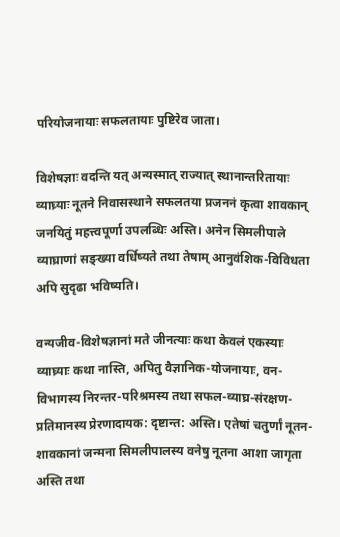परियोजनायाः सफलतायाः पुष्टिरेव जाता।

विशेषज्ञाः वदन्ति यत् अन्यस्मात् राज्यात् स्थानान्तरितायाः व्याघ्र्याः नूतने निवासस्थाने सफलतया प्रजननं कृत्वा शावकान् जनयितुं महत्त्वपूर्णा उपलब्धिः अस्ति। अनेन सिमलीपाले व्याघ्राणां सङ्ख्या वर्धिष्यते तथा तेषाम् आनुवंशिक-विविधता अपि सुदृढा भविष्यति।

वन्यजीव-विशेषज्ञानां मते जीनत्याः कथा केवलं एकस्याः व्याघ्र्याः कथा नास्ति, अपितु वैज्ञानिक-योजनायाः, वन-विभागस्य निरन्तर-परिश्रमस्य तथा सफल-व्याघ्र-संरक्षण-प्रतिमानस्य प्रेरणादायक: दृष्टान्त: अस्ति। एतेषां चतुर्णां नूतन-शावकानां जन्मना सिमलीपालस्य वनेषु नूतना आशा जागृता अस्ति तथा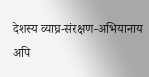देशस्य व्याघ्र-संरक्षण-अभियानाय अपि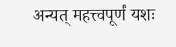अन्यत् महत्त्वपूर्णं यशः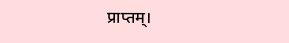प्राप्तम्।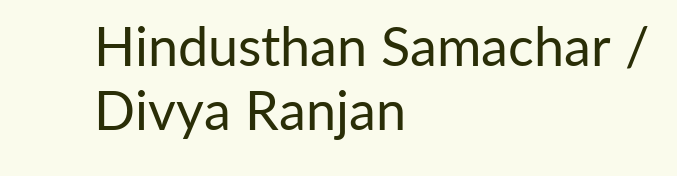Hindusthan Samachar / Divya Ranjan